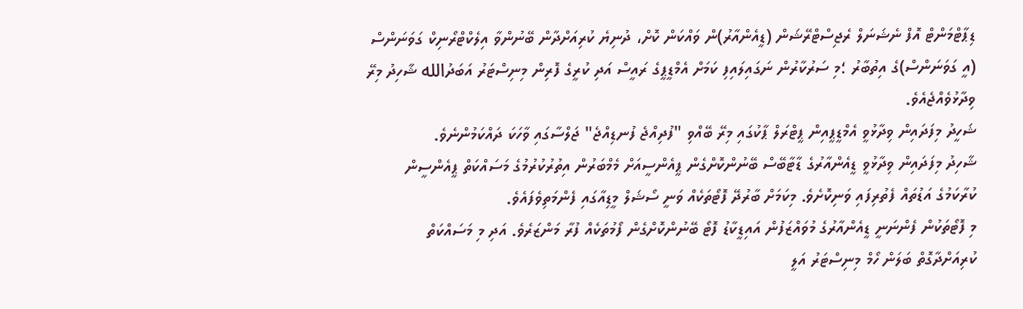ޑިޕާޓްމަންޓް އޮފް ނެޝަނަލް ރެޖިސްޓްރޭޝަން (ޑީއެންއާރު)ން ވައްކަން ކޮށް، ދުނިޔެ ކުރިއަށްދާން ބޭނުންވާ އިލެކްޓްރޯނިކް ގަވަނަންސް (އީ ގަވަނަންސް)ގެ އިތުބާރު ؛މި ސަރުކާރުން ނަގައިލައިފި ކަމަށް އެމްޑީޕީގެ ރައީސް އަދި ކުރީގެ ފޮރިން މިނިސްޓަރު އަބަދުالله ޝާހިދު މިރޭ ވިދާޅުވެއްޖެއެވެ.
ޝަހީދު މިފަދައިން ވިދާޅުވީ އެމްޑީޕީއިން ޕީޓްރަލް ޕާކުގައި މިރޭ ބޭއްވި "ފުދިއްޖެ ފުނޑިއްޖެ" ޖަލްސާގައި ވާހަކަ ދައްކަމުންނެވެ.
ޝާހިދު މިފަދައިން ވިދާޅުވީ ޑީއެންއާރުގެ ޑާޓާބޭސް ބޭނުންކޮށްގެން ޕީއެންސީއަށް މެމްބަރުން އިތުރުކުރުމުގެ މަސައްކަތް ޕީއެންސީން ކުރާކަމުގެ އަޑުތައް ފެތުރިފައި ވަނިކޮށެވެ. މިކަމަށް ބާރުދޭ ފޮޓޯތަކެއް ވަނީ ސޯޝަލް މީޑިއާގައި ފެންމަތިވެފައެވެ.
މި ފޮޓޯތަކުން ފެންނަނީ ޑީއެންއާރުގެ މުވައްޒަފުން އައިޑީކާޑު ފޮޓޯ ބޭނުންކޮށްގެން ފޯމުތަކެއް ފުރާ މަންޒަރެވެ. އަދި މި މަސައްކަތް ކުރިއަށްދާގޮތް ބަލަން ހޯމް މިނިސްޓަރު އަލީ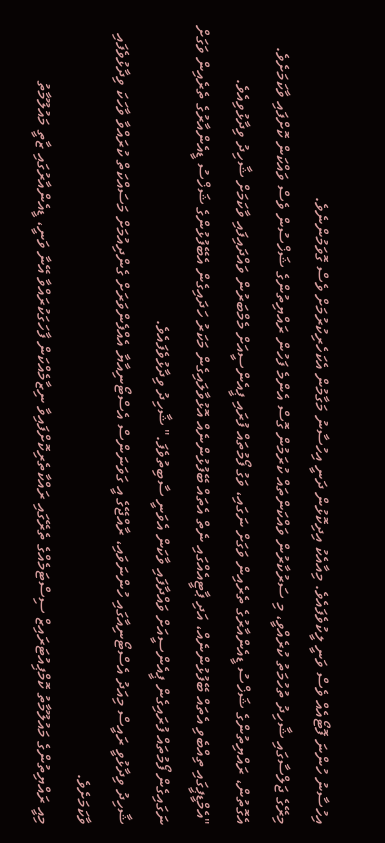އިހުސާނު ހުންނަ ފޮޓޯއެއް ވެސް ވަނީ ލީކުވެފައެވެ. މިއާއެކު އިދިކޮޅުން ދަނީ އިހުސާނު މަގާމުން އެކަހެރިކުރުމަށް ވެސް ގޮވަމުންނެވެ.
މިރޭގެ ޖަލްސާގައި ޝާހިދު ތުހުމަތު ކުރެއްވީ، މި ސަރުކާރުން ވައްކަންތައް ކުރަމުން ގޮސް އެންމެ ފަހުން ރައްޔިތުންގެ ޝަޚްސުން ވެސް ވައްކަން ކޮށްފައި ވާކަމަށެވެ. އެގޮތުން، ރައްޔިތުންގެ ޝަޚްސު ޑީއެންއާރުގެ ތެރެއިން ވަގަށް ނަގައި، ވަގު ފޯމުތައް ފުރައި ޕީއެންސީއަށް މެމްބަރުން ވައްދައިފައި ވާކަމަށް ޝާހިދު ވިދާޅުވިއެވެ.
"އެމްޑީޕީގައި ތިއްބެވި އެތައް ބޭފުޅުންނެއް، އަދި ޕާޓީއެއްގައި ނެތް އެތައް ބޭފުޅުންނެއް އޮޅުވާލައިގެން މަކަރު ހަދައިގެން އެބޭފުޅުންގެ ޝަޚްސު ޑީއެންއާރުގެ ތެރެއިން ވަގަށް ނަގައިގެން ފޯމުތައް ފުރައިގެން ޕީއެންސީއަށް ވައްދާފައި ވާކަން އެވަނީ ސާބިތުވެފަ." ޝާހިދު ވިދާޅުވެފައެވެ.
ޝާހިދު ވިދާޅުވީ ރައީސް މިއަދު އެސްޓޯނިއާގައި ހުންނަވައި، ރާއްޖޭގެ އީ ގަވަނަންސް އެސްޓޯނިއާޔާ އެއްފެންވަރަށް ގެންދިއުމަށް މަސައްކަތް ކުރައްވާ ވާހަކަ ވިދާޅުވެފައި ވާކަމަށެވެ.
މިއީ ރައްޔިތުންގެ މައުލޫމާތު ކޮމްޕިއުޓަރައިޒް ސިސްޓަމެއްގެ ތެރޭގައި ރައްކާތެރިކޮށްފައިވާ ނިޒާމެއްކަން ފާހަގަކުރައްވާ އޭނާ ވަނީ، ޑީއެންއާރުގައި ޒާތީ މައުލޫމާތު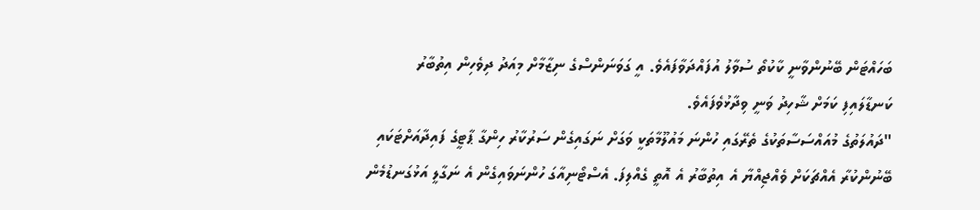ބަހައްޓަން ބޭނުންވާނީ ކާކުތޯ ސުވާލު އުފައްދަވާފައެވެ. އީ ގަވަނަންސްގެ ނިޒާމާށް މިއަދު ދިވެހިން އިތުބާރު ކަނޑާލައިފި ކަމަށް ޝާހިދު ވަނީ ވިދާޅުވެފައެވެ.
"ދައުލަތުގެ މުއައްސަސާތަކުގެ ތެރޭގައި ހުންނަ މައުލޫމާތަކީ ވަގަށް ނަގައިގެން ސަރުކާރު ހިންގާ ޕާޓީގެ ފައިދާއަށްޓަކައި ބޭނުންކުރާ އެއްޗަކަށް ވެއްޖިއްޔާ އެ އިތުބާރު އެ އޮތީ ގެއްލިފަ. އެސްޓޯނިއާގަ ހުންނަވައިގެން އެ ނަގާލީ އަޅުގަނޑުމެން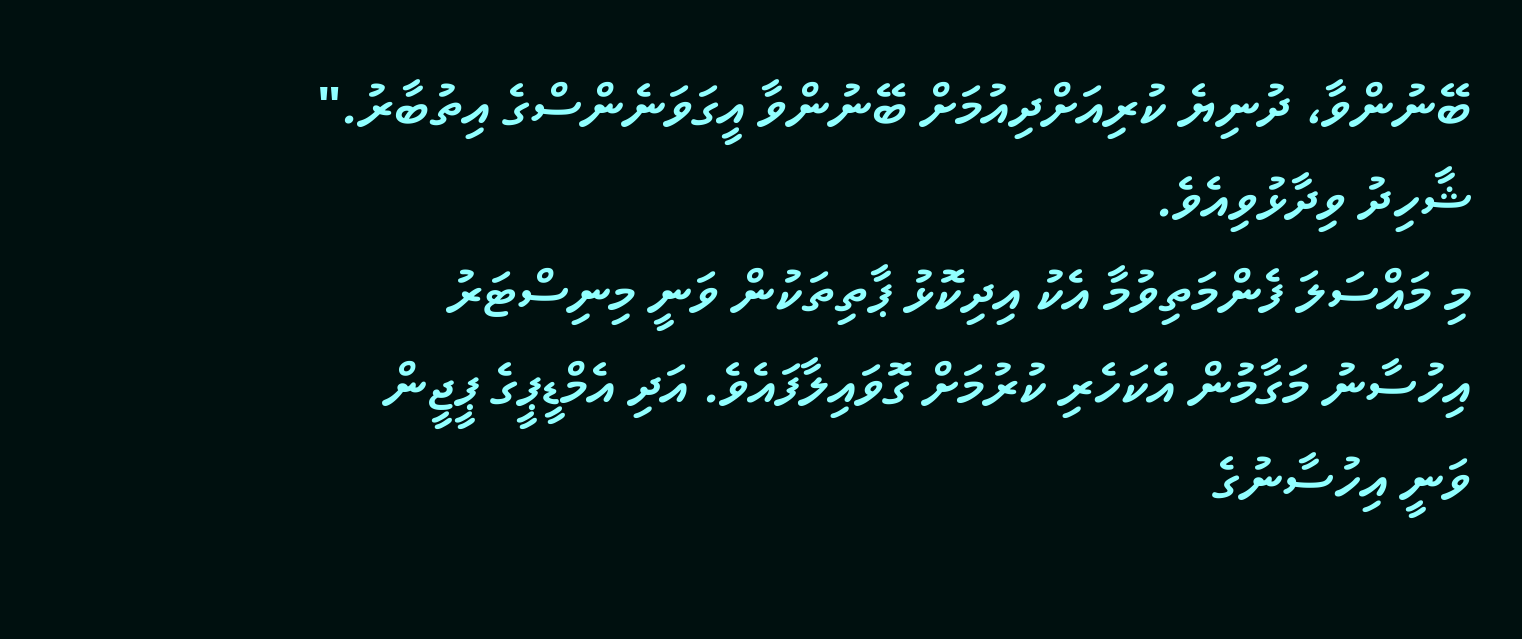ބޭނުންވާ، ދުނިޔެ ކުރިއަށްދިއުމަށް ބޭނުންވާ އީގަވަނެންސްގެ އިތުބާރު." ޝާހިދު ވިދާޅުވިއެވެ.
މި މައްސަލަ ފެންމަތިވުމާ އެކު އިދިކޮޅު ޕާތިތަކުން ވަނީ މިނިސްޓަރު އިހުސާނު މަގާމުން އެކަހެރި ކުރުމަށް ގޮވައިލާފައެވެ. އަދި އެމްޑީޕީގެ ޕީޖީން ވަނީ އިހުސާނުގެ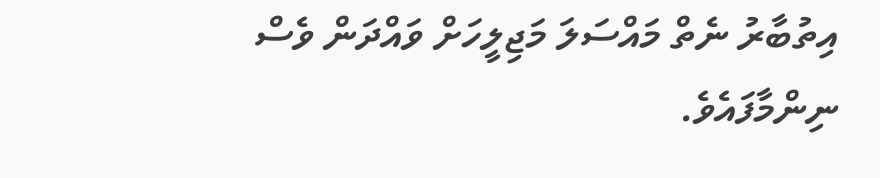އިތުބާރު ނެތް މައްސަލަ މަޖިލީހަށް ވައްދަން ވެސް ނިންމާފައެވެ.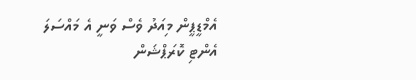އެމްޑީޕީން މިއަދު ވެސް ވަނީ އެ މައްސަލަ އެންޓި ކޮރަޕްޝަން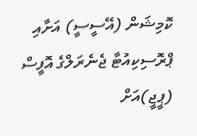ކޮމިޝަން (އޭސީސީ) އަށާއި ޕްރޮސިކިއުޓާ ޖެނެރަލްގެ އޮފީސް (ޕީޖީ)އަށް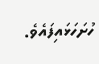ހުށަހަޅައިފައެވެ.